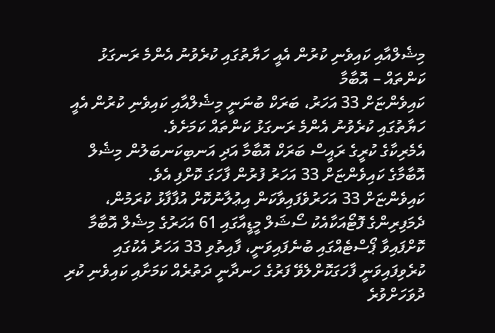މިޝެލްއާއި ކައިވެނި ކުރުން އެއީ ހަޔާތުގައި ކުރެވުނު އެންމެ ރަނގަޅު ކަންތައް – އޮބާމާ
ކައިވެންޏަށް 33 އަހަރު، ބަރަކް ބުނަނީ މިޝެލްއާއި ކައިވެނި ކުރުން އެއީ ހަޔާތުގައި ކުރެވުނު އެންމެ ރަނގަޅު ކަންތައް ކަމަށެވެ.
އެމެރިކާގެ ކުރީގެ ރައީސް ބަރަކް އޮބާމާ އަދި އަނބިކަނބަލުން މިޝެލް އޮބާމާގެ ކައިވެންޏަށް 33 އަހަރު ފުރުން ފާހަގަ ކޮށްފި އެވެ.
ކައިވެންޏަށް 33 އަހަރުވެފައިވާކަން އިޢުލާނުކޮށް އުފާފާޅު ކުރަމުން، ދެމަފިރިންގެ ފޮޓޯއަކާއެކު ސޯޝަލް މީޑީއާގައި 61 އަހަރުގެ މިޝެލް އޮބާމާ ކޮށްފައިވާ ޕޯސްޓެއްގައި ބުނެފައިވަނީ، ފާއިތުވި 33 އަހަރު އެކުގައި ކުރެވިފައިވަނީ ފާހަގަކޮށްލެވޭ ފަރުގެ ހަނދާނީ ދަތުރެއް ކަމަށާއި ކައިވެނި ކުރި ދުވަހަށްވުރެ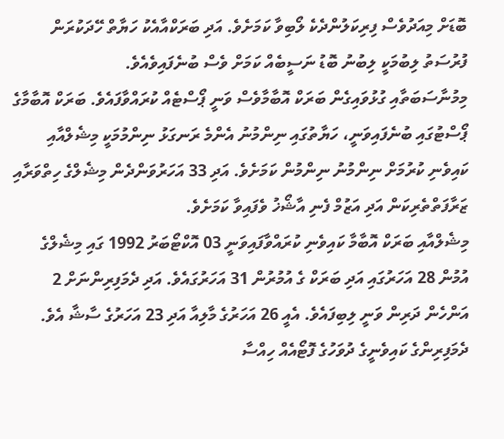ބޮޑަށް މިއަދުވެސް ފިރިކަލުންދެކެ ލޯބިވާ ކަމަށެވެ. އަދި ބަރަކްއާއެކު ހަޔާތް ހޭދަކުރަން ފުރުސަތު ލިބުމަކީ ލިބުނު ބޮޑު ނަސީބެއް ކަމަށް ވެސް ބުނެފައިވެއެވެ.
މިމުނާސަބަތާއި ގުޅުވައިގެން ބަރަކް އޮބާމާވެސް ވަނީ ޕޯސްޓެއް ކުރައްވާފައެވެ. ބަރަކް އޮބާމާގެ ޕޯސްޓުގައި ބުނެފައިވަނީ، ހަޔާތުގައި ނިންމުނު އެންމެ ރަނގަޅު ނިންމުމަކީ މިޝެލްއާއި ކައިވެނި ކުރުމަށް ނިންމުނު ނިންމުން ކަމަށެވެ. އަދި 33 އަހަރުވަންދެން މިޝެލްގެ ހިތްވަރާއި ޒަރާފަތްތެރިކަން އަދި އަޒުމް ފެނި އާޝޯޚު ވެފައިވާ ކަމަށެވެ.
މިޝެލްއާއި ބަރަކް އޮބާމާ ކައިވެނި ކުރައްވާފައިވަނީ 03 އޮކްޓޯބަރު 1992 ގައި މިޝެލްގެ އުމުން 28 އަހަރުގައި އަދި ބަރަކް ގެ އުމުރުން 31 އަހަރުގައެވެ. އަދި ދެމަފިރިންނަށް 2 އަންހެން ދަރިން ވަނީ ލިބިފައެވެ. އެއީ 26 އަހަރުގެ މާލިއާ އަދި 23 އަހަރުގެ ސާޝާ އެވެ.
ދެމަފިރިންގެ ކައިވެނީގެ ދުވަހުގެ ފޮޓޯއެއް ހިއްސާ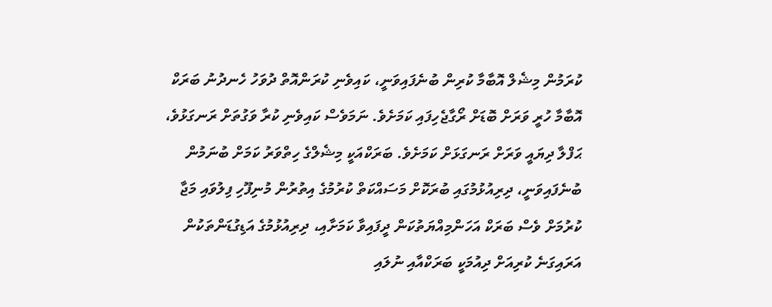ކުރަމުން މިޝެލް އޮބާމާ ކުރިން ބުނެފައިވަނީ، ކައިވެނި ކުރަންއޮތް ދުވަހު ހެނދުނު ބަރަކް އޮބާމާ ހުރީ ވަރަށް ބޮޑަށް ރޯގާޖެހިފައި ކަމަށެވެ. ނަމަވެސް ކައިވެނި ކުރާ ވަގުތަށް ރަނގަޅުވެ، ޙަފްލާ ދިޔައީ ވަރަށް ރަނގަޅަށް ކަމަށެވެ. ބަރަކްއަކީ މިޝެލްގެ ހިތްވަރު ކަމަށް ބުނަމުން ބުނެފައިވަނީ، ދިރިއުޅުމުގައި ބުރަކޮށް މަސައްކަތް ކުރުމުގެ އިތުރުން މުނިފޫހި ފިލުވައި މަޖާ ކުރުމަށް ވެސް ބަރަކް އަހަންމިއްޔަތުކަން ދީފައިވާ ކަމަށާއި، ދިރިއުޅުމުގެ އަޑިގުޑަންތަކުން އަރައިގަނެ ކުރިއަށް ދިއުމަކީ ބަރަކްއާއި ނުލައި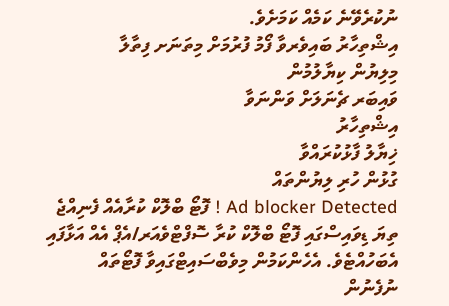ނުކުރެވޭނެ ކަމެއް ކަމަށެވެ.
އިޝްތިހާރު ބައިވެރވާ ފޯމު ފުރުމަށް މިތަނަށ ފިތާލާ
މިލިޔުން ކިޔާލުމުން
ވައިބަރ ޗެނަލަށް ވަންނަވާ
އިޝްތިހާރު
ޚިޔާލު ފާޅުކުރައްވާ
ގުޅުން ހުރި ލިޔުންތައް
Ad blocker Detected ! ފޮޓޯ ބްލޮކް ކުރާއެއް ފެނިއްޖެ
ތިޔަ ޑިވައިސްގައި ފޮޓޯ ބްލޮކް ކުރާ ސޮފްޓްވެއަރ/އެޕް އެއް އަޅާފައި އެބަހުއްޓެވެ. އެހެންކަމުން މިވެބްސައިޓްގައިވާ ފޮޓޯތައް ނުފެނުން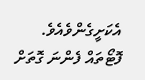އެކަށީގެންވެއެވެ. ފޮޓޯތައް ފެންނަ ގޮތަށް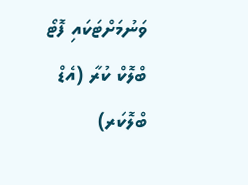ވަނުމަށްޓަކައި ފޮޓޯ ބްލޮކް ކުރާ (އެޑް ބްލޮކަރ)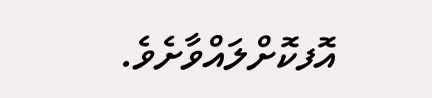އޮފކޮށްލައްވާށެވެ.